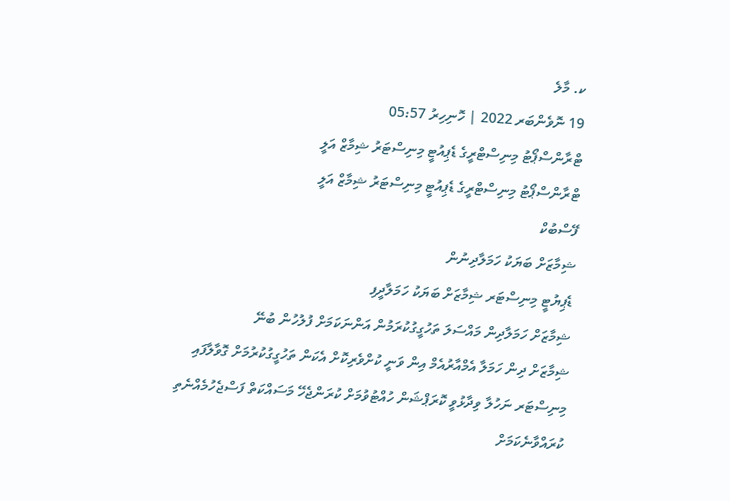ކ. މާލެ
19 ނޮވެންބަރ 2022 | ހޮނިހިރު 05:57
ޓްރާންސްޕޯޓު މިނިސްޓްރީގެ ޑެޕިއުޓީ މިނިސްޓަރު ޝިމާޒް އަލީ
ޓްރާންސްޕޯޓު މިނިސްޓްރީގެ ޑެޕިއުޓީ މިނިސްޓަރު ޝިމާޒް އަލީ
ފޭސްބުކް
ޝިމާޒަށް ބަޔަކު ހަމަލާދިނުން
ޑެޕިޔުޓީ މިނިސްޓަރ ޝިމާޒަށް ބަޔަކު ހަމަލާދީފި
ޝިމާޒަށް ހަމަލާދިން މައްސަލަ ތަހުގީގުކުރަމުން އަންނަކަމަށް ފުލުހުން ބުނޭ
ޝިމާޒަށް ދިން ހަމަލާ އެމްއާރުއެމް އިން ވަނީ ކުށްވެރިކޮށް އެކަން ތަހުގީގުކުރުމަށް ގޮވާލާފައި
މިނިސްޓަރ ނަހުލާ ވިދާޅުވީ ކޮރަޕްޝަން ހުއްޓުވުމަށް ކުރަންޖެހޭ މަސައްކަތް ފަސްޖެހުމެއްނެތި ކުރައްވާނެކަމަށް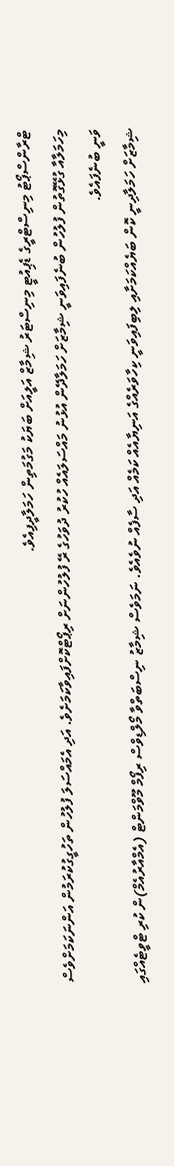ޓްރާންސްޕޯޓު މިނިސްޓްރީގެ ޑެޕިއުޓީ މިނިސްޓަރު ޝިމާޒް އަލީއަށް ބަޔަކު މަގުމަތިން ހަމަލާދީފިއެވެ.
މިހަމަލާއާ ގުޅޭގޮތުން ފުލުހުން ބުނެފައިވަނީ ޝިމާޒަށް ހަމަލާދޭން އުޅުނު މައްސަލައެއް ހުކުރު ދުވަހުގެ ރޭ ފުލުހުންނަށް ރިޕޯޓްކޮށްފައިވާކަމަށެވެ. އަދި އެމައްސަލަ ފުލުހުން ތަހުގީގުކުރަމުން އަންނަކަމަށްވެސް ވަނީ ބުނެފައެވެ.
ޝިމާޒަށް ހަމަލާދިނީ ކޮން ބަޔެއްކަމަށާއި ލިބިފައިވަނީ ކިހާވަރެއްގެ އަނިޔާއެއް ކަމެއް އަދި ސާފެއް ނުވެއެވެ. ނަމަވެސް ޝިމާޒު ނިސްބަތްވާ މޯލްޑިވްސް ރިފޯމް މޫވްމަންޓް (އެމްއާރުއެމް)ން ކުރި ޓްވީޓެއްގައި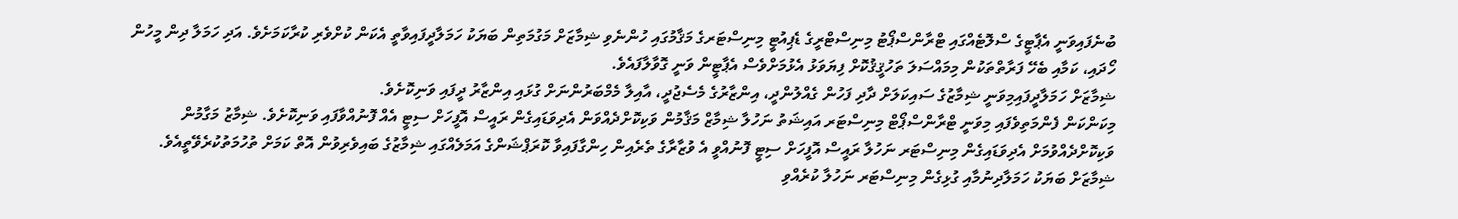ބުނެފައިވަނީ އެޕާޓީގެ ސްލޮޓެއްގައި ޓްރާންސްޕޯޓު މިނިސްޓްރީގެ ޑެޕިއުޓީ މިނިސްޓަރގެ މަޤާމުގައި ހުންނެވި ޝިމާޒަށް މަގުމަތިން ބަޔަކު ހަމަލާދީފައިވާތީ އެކަން ކުށްވެރި ކުރާކަމަށެވެ. އަދި ހަމަލާ ދިން މީހުން ހޯދައި، ކަމާއި ބެހޭ ފަރާތްތަކުން މިމައްސަލަ ތަހުޤީޤުކޮށް ފިޔަވަޅު އެޅުމަށްވެސް އެޕާޓީން ވަނީ ގޮވާލާފައެވެ.
ޝިމާޒަށް ހަމަލާދީފައިމިވަނީ ޝިމާޒުގެ ސައިކަލަށް ދާދި ފަހުން ގެއްލުންދީ، އިންޒާރުގެ މެސެޖުދީ، އާއިލާ މެމްބަރުންނަށް ގުޅައި އިންޒާރު ދީފައި ވަނިކޮށެވެ.
މިކަންކަން ފެންމަތިވެފައި މިވަނީ ޓްރާންސްޕޯޓް މިނިސްޓަރ އައިޝަތު ނަހުލާ ޝިމާޒް މަޤާމުން ވަކިކޮށްދެއްވަން އެދިވަޑައިގެން ރައީސް އޮފީހަށް ސިޓީ އެއް ފޮނުއްވާފައި ވަނިކޮށެވެ. ޝިމާޒު މަގާމުން ވަކިކޮށްދެއްވުމަށް އެދިވަޑައިގެން މިނިސްޓަރ ނަހުލާ ރައީސް އޮފީހަށް ސިޓީ ފޮނުއްވީ އެ ވުޒާރާގެ ތެރެއިން ހިންގާފައިވާ ކޮރަޕްޝަންގެ އަމަލެއްގައި ޝިމާޒުގެ ބައިވެރިވުން އޮތް ކަމަށް ތުހުމަތުކުރެވޭތީއެވެ.
ޝިމާޒަށް ބަޔަކު ހަމަލާދިނުމާއި ގުޅިގެން މިނިސްޓަރ ނަހުލާ ކުރެއްވި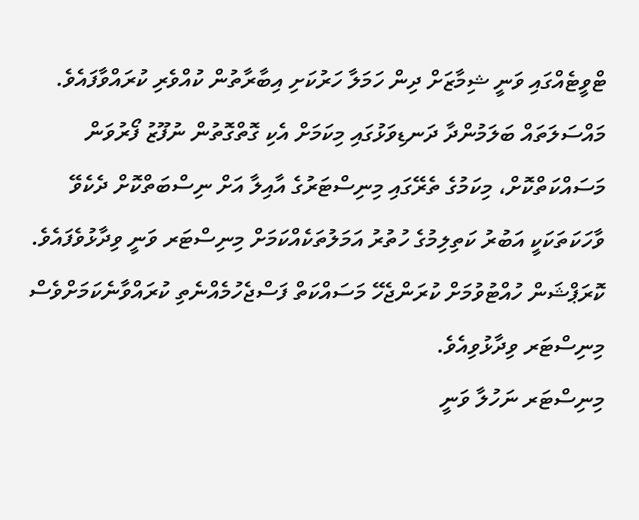ޓްވީޓެއްގައި ވަނީ ޝިމާޒަށް ދިން ހަމަލާ ހަރުކަށި އިބާރާތުން ކުއްވެރި ކުރައްވާފައެވެ. މައްސަލަތައް ބަލަމުންދާ ދަނޑިވަޅުގައި މިކަމަށް އެކި ގޮތްގޮތުން ނުފޫޒު ފޯރުވަން މަސައްކަތްކޮށް، މިކަމުގެ ތެރޭގައި މިނިސްޓަރުގެ އާއިލާ އަށް ނިސްބަތްކޮށް ދެކެވޭ ވާހަކަތަކަކީ އަބުރު ކަތިލިމުގެ ހުތުރު އަމަލުތަކެއްކަމަށް މިނިސްޓަރ ވަނީ ވިދާޅުވެފައެވެ. ކޮރަޕްޝަން ހުއްޓުވުމަށް ކުރަންޖެހޭ މަސައްކަތް ފަސްޖެހުމެއްނެތި ކުރައްވާނެކަމަށްވެސް މިނިސްޓަރ ވިދާޅުވިއެވެ.
މިނިސްޓަރ ނަހުލާ ވަނީ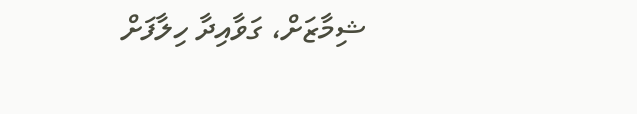ޝިމާޒަށް، ގަވާއިދާ ހިލާފަށް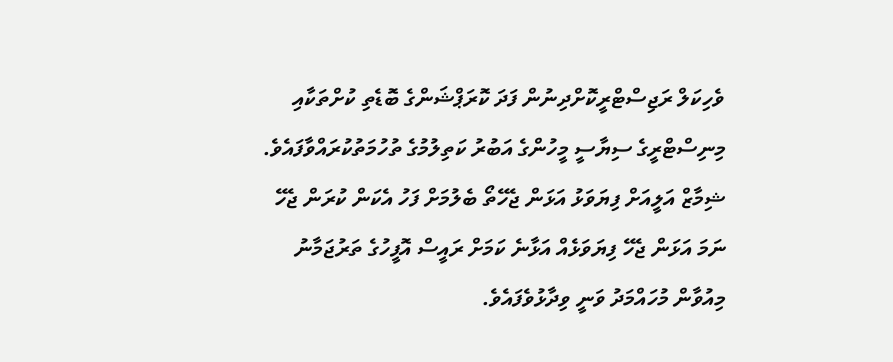ވެހިކަލް ރަޖިސްޓްރީކޮށްދިނުން ފަދަ ކޮރަޕްޝަންގެ ބޮޑެތި ކުށްތަކާއި މިނިސްޓްރީގެ ސިޔާސީ މީހުންގެ އަބުރު ކަތިލުމުގެ ތުހުމަތުކުރައްވާފައެވެ. ޝިމާޒް އަލީއަށް ފިޔަވަޅު އަޅަން ޖެހޭތޯ ބެލުމަށް ފަހު އެކަން ކުރަން ޖެހޭ ނަމަ އަޅަން ޖެހޭ ފިޔަވަޅެއް އަޅާނެ ކަމަށް ރައީސް އޮފީހުގެ ތަރުޖަމާނު މިއުވާން މުހައްމަދު ވަނީ ވިދާޅުވެފައެވެ.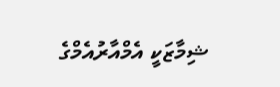ޝިމާޒަކީ އެމްއާރުއެމްގެ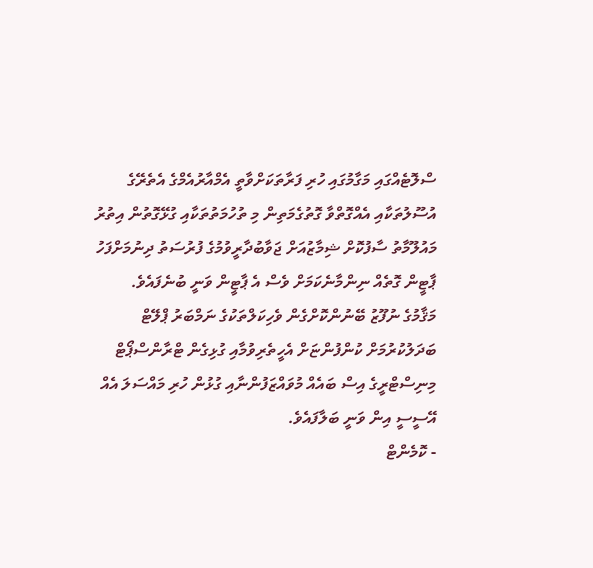ސްލޮޓެއްގައި މަގާމުގައި ހުރި ފަރާތަކަށްވާތީ އެމްއާރުއެމްގެ އެތެރޭގެ އުސޫލުތަކާއި އެއްގޮތްވާ ގޮތުގެމަތިން މި ތުހުމަތުތަކާއި ގުޅޭގޮތުން އިތުރު މައުލޫމާތު ސާފުކޮށް ޝިމާޒުއަށް ޖަވާބުދާރީވުމުގެ ފުރުސަތު ދިނުމަށްފަހު ޕާޓީން ގޮތެއް ނިންމާނެކަމަށް ވެސް އެ ޕާޓީން ވަނީ ބުނެފައެވެ.
މަޤާމުގެ ނުފޫޒު ބޭނުންކޮށްގެން ވެހިކަލްތަކުގެ ނަމްބަރު ޕްލޭޓް ބަދަލުކުރުމަށް ކުންފުންޏަށް އެހީތެރިވުމާއި ގުޅިގެން ޓްރާންސްޕޯޓް މިނިސްޓްރީގެ އިސް ބައެއް މުވައްޒަފުންނާއި ގުޅުން ހުރި މައްސަލަ އެއް އޭސީސީ އިން ވަނީ ބަލާފައެވެ.
- ކޮމެންޓް